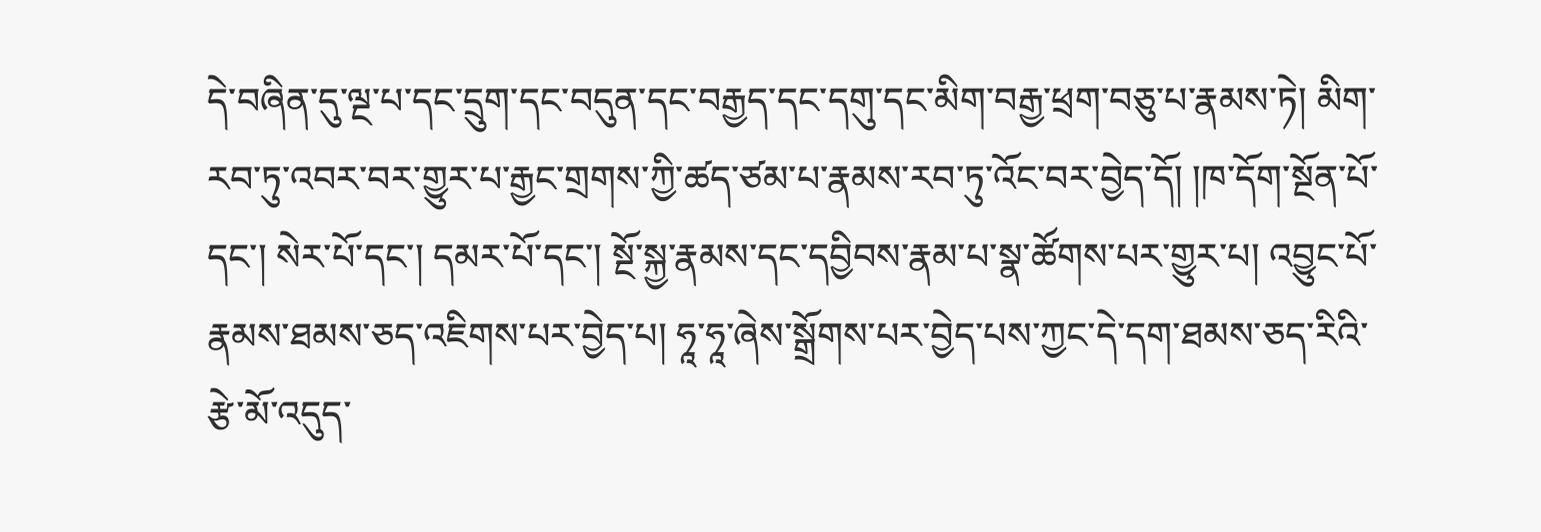དེ་བཞིན་དུ་ལྔ་པ་དང་དྲུག་དང་བདུན་དང་བརྒྱད་དང་དགུ་དང་མིག་བརྒྱ་ཕྲག་བཅུ་པ་རྣམས་ཏེ། མིག་རབ་ཏུ་འབར་བར་གྱུར་པ་རྒྱང་གྲགས་ཀྱི་ཚད་ཙམ་པ་རྣམས་རབ་ཏུ་འོང་བར་བྱེད་དོ། །ཁ་དོག་སྔོན་པོ་དང་། སེར་པོ་དང་། དམར་པོ་དང་། སྔོ་སྐྱ་རྣམས་དང་དབྱིབས་རྣམ་པ་སྣ་ཚོགས་པར་གྱུར་པ། འབྱུང་པོ་རྣམས་ཐམས་ཅད་འཇིགས་པར་བྱེད་པ། ཧཱ་ཧཱ་ཞེས་སྒྲོགས་པར་བྱེད་པས་ཀྱང་དེ་དག་ཐམས་ཅད་རིའི་རྩེ་མོ་འདུད་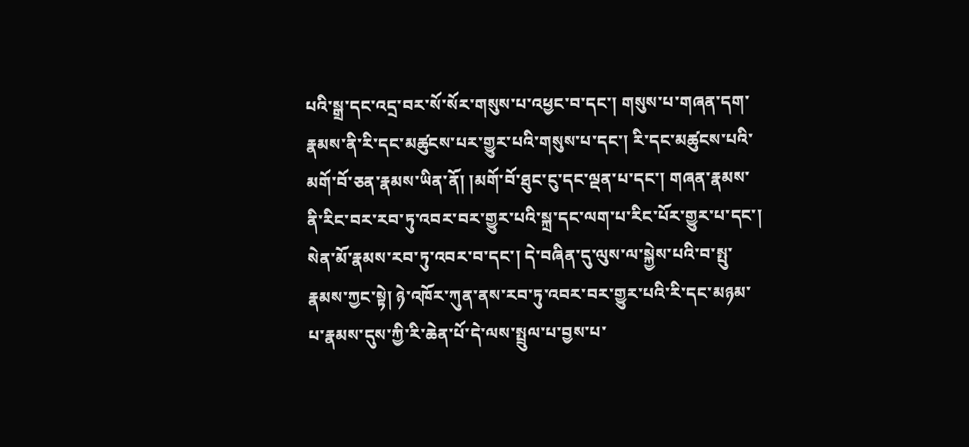པའི་སྒྲ་དང་འདྲ་བར་སོ་སོར་གསུས་པ་འཕྱང་བ་དང་། གསུས་པ་གཞན་དག་རྣམས་ནི་རི་དང་མཚུངས་པར་གྱུར་པའི་གསུས་པ་དང་། རི་དང་མཚུངས་པའི་མགོ་བོ་ཅན་རྣམས་ཡིན་ནོ། །མགོ་བོ་ཐུང་ངུ་དང་ལྡན་པ་དང་། གཞན་རྣམས་ནི་རིང་བར་རབ་ཏུ་འབར་བར་གྱུར་པའི་སྐྲ་དང་ལག་པ་རིང་པོར་གྱུར་པ་དང་། སེན་མོ་རྣམས་རབ་ཏུ་འབར་བ་དང་། དེ་བཞིན་དུ་ལུས་ལ་སྐྱེས་པའི་བ་སྤུ་རྣམས་ཀྱང་སྟེ། ཉེ་འཁོར་ཀུན་ནས་རབ་ཏུ་འབར་བར་གྱུར་པའི་རི་དང་མཉམ་པ་རྣམས་དུས་ཀྱི་རི་ཆེན་པོ་དེ་ལས་སྤྲུལ་པ་བྱས་པ་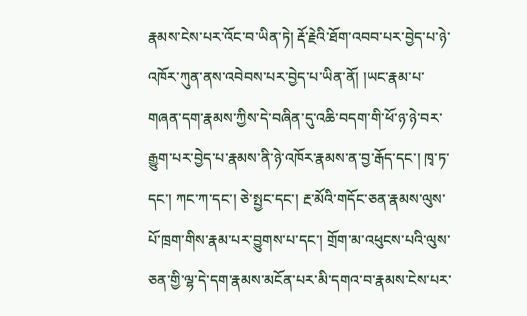རྣམས་ངེས་པར་འོང་བ་ཡིན་ཏེ། རྡོ་རྗེའི་ཐོག་འབབ་པར་བྱེད་པ་ཉེ་འཁོར་ཀུན་ནས་འབེབས་པར་བྱེད་པ་ཡིན་ནོ། །ཡང་རྣམ་པ་གཞན་དག་རྣམས་ཀྱིས་དེ་བཞིན་དུ་འཆི་བདག་གི་ཕོ་ཉ་ཉེ་བར་རྒྱུག་པར་བྱེད་པ་རྣམས་ནི་ཉེ་འཁོར་རྣམས་ན་བྱ་རྒོད་དང་། ཁྭ་ཏ་དང་། ཀང་ཀ་དང་། ཅེ་སྤྱང་དང་། རྔ་མོའི་གདོང་ཅན་རྣམས་ལུས་པོ་ཁྲག་གིས་རྣམ་པར་བྱུགས་པ་དང་། གྲོག་མ་འཕུངས་པའི་ལུས་ཅན་གྱི་ལྷ་དེ་དག་རྣམས་མངོན་པར་མི་དགའ་བ་རྣམས་ངེས་པར་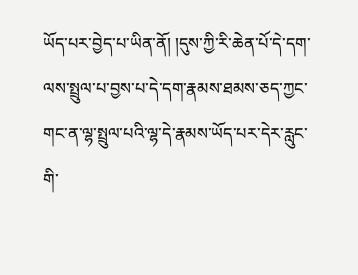ཡོད་པར་བྱེད་པ་ཡིན་ནོ། །དུས་ཀྱི་རི་ཆེན་པོ་དེ་དག་ལས་སྤྲུལ་པ་བྱས་པ་དེ་དག་རྣམས་ཐམས་ཅད་ཀྱང་གང་ན་ལྷ་སྤྲུལ་པའི་ལྷ་དེ་རྣམས་ཡོད་པར་དེར་རླུང་གི་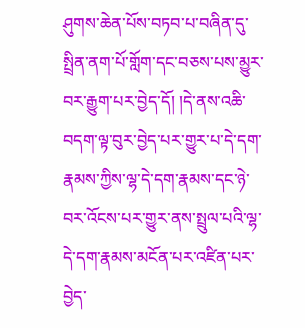ཤུགས་ཆེན་པོས་བཏབ་པ་བཞིན་དུ་སྤྲིན་ནག་པོ་གློག་དང་བཅས་པས་མྱུར་བར་རྒྱུག་པར་བྱེད་དོ། །དེ་ནས་འཆི་བདག་ལྟ་བུར་བྱེད་པར་གྱུར་པ་དེ་དག་རྣམས་ཀྱིས་ལྷ་དེ་དག་རྣམས་དང་ཉེ་བར་འོངས་པར་གྱུར་ནས་སྤྲུལ་པའི་ལྷ་དེ་དག་རྣམས་མངོན་པར་འཛིན་པར་བྱེད་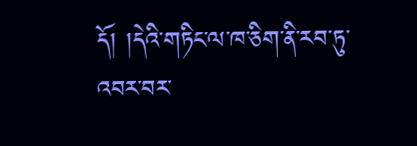དོ། །དེའི་གཏིང་ལ་ཁ་ཅིག་ནི་རབ་ཏུ་འབར་བར་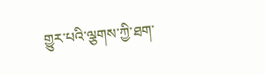གྱུར་པའི་ལྕགས་ཀྱི་ཐག་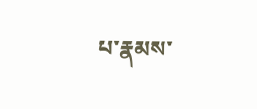པ་རྣམས་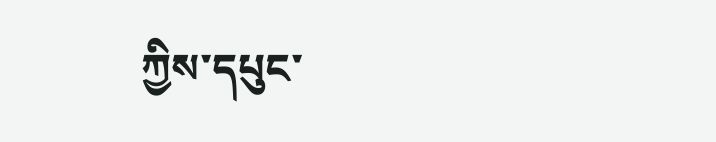ཀྱིས་དཔུང་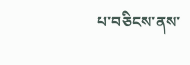པ་བཅིངས་ནས་